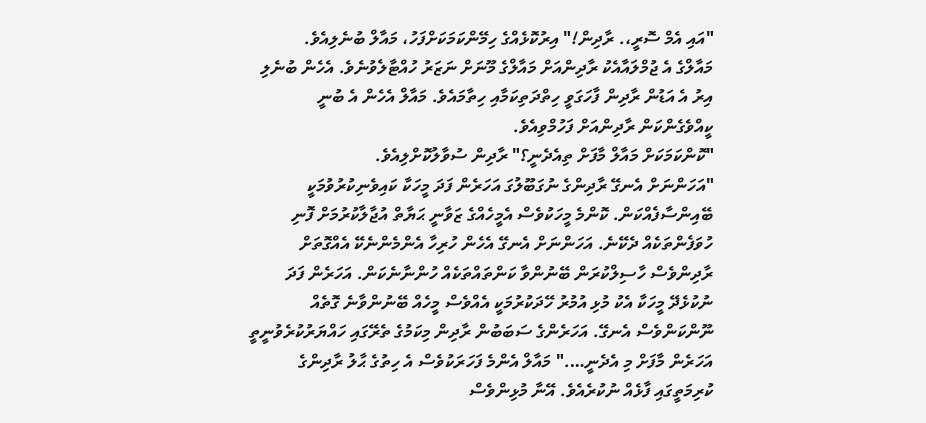"އައި އެމް ސޮރީ،. ރާދިން!" އިރުކޮޅެއްގެ ހިމޭންކަމަކަށްފަހު، މައާލް ބުނެލިއެވެ.
މައާލްގެ އެ ޖުމްލައާއެކު ރާދިންއަށް މައާލްގެ މޫނަށް ނަޒަރު ހުއްޓާލެވުނެވެ. އެހެން ބުނެލި އިރު އެ އަޑުން ރާދިން ފާހަގަވީ ހިތްދަތިކަމާއި ހިތާމައެވެ. މައާލް އެހެން އެ ބުނީ ކީއްވެގެންކަން ރާދިންއަށް ފަހުމްވިއެވެ.
"ކޮންކަމަކަށް މައާލް މާފަށް ތިއެދެނީ؟" ރާދިން ސުވާލުކޮށްލިއެވެ.
"އަހަންނަށް އެނގޭ ރާދިންގެ ނުގަބޫލުގަ އަހަރެން ފަދަ މީހަކާ ކައިވެނިކުރުވުމަކީ ބޭއިންސާފެއްކަން. ކޮންމެ މީހަކުވެސް އެމީހެއްގެ ޒަވާނީ ޙަޔާތް އުޖާލާކުރުމަށް ފޮނި ހުވަފެންތަކެއް ދެކޭނެ. އަހަންނަށް އެނގޭ އެހެން ހުރިހާ އެންމެންނެކޭ އެއްގޮތަށް ރާދިންވެސް ހާސިލްކުރަން ބޭނުންވާ ކަންތައްތަކެއް ހުންނާނެކަން. އަހަރެން ފަދަ ނުކުޅެދޭ މީހަކާ އެކު މުޅި އުމުރު ހޭދަކުރުމަކީ އެއްވެސް މީހެއް ބޭނުންވާނެ ގޮތެއް ނޫންކަންވެސް އެނގޭ. އަހަރެންގެ ސަބަބުން ރާދިން މިކަމުގެ ތެރޭގައި ހައްޔަރުކުރެވުނީތީ އަހަރެން މާފަށް މި އެދެނީ…." މައާލް އެންމެ ފަހަރަކުވެސް އެ ހިތުގެ ޙާލު ރާދިންގެ ކުރިމަތީގައި ފާޅެއް ނުކުރެއެވެ. އޭނާ މުޅިންވެސް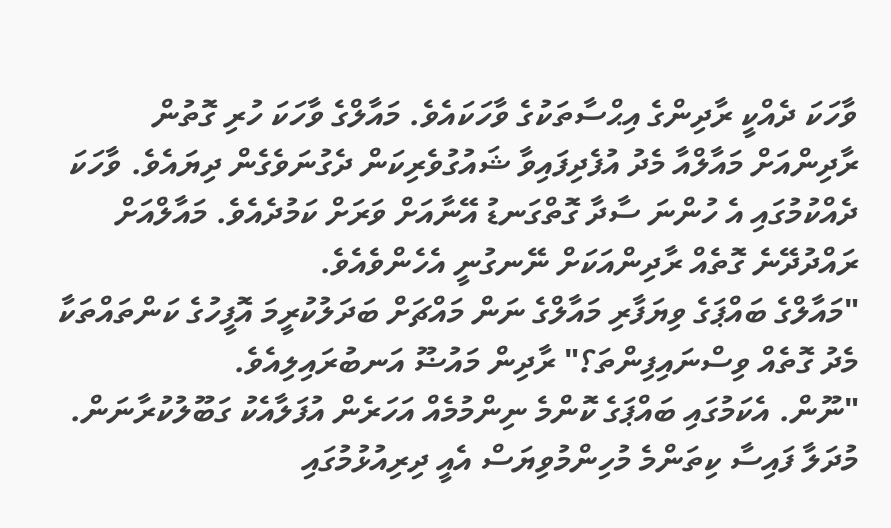ވާހަކަ ދެއްކީ ރާދިންގެ އިޙްސާތަކުގެ ވާހަކައެވެ. މައާލްގެ ވާހަކަ ހުރި ގޮތުން ރާދިންއަށް މައާލްއާ މެދު އުފެދިފައިވާ ޝައުގުވެރިކަން ދެގުނަވެގެން ދިޔައެވެ. ވާހަކަ ދެއްކުމުގައި އެ ހުންނަ ސާދާ ގޮތްގަނޑު އޭނާއަށް ވަރަށް ކަމުދެއެވެ. މައާލްއަށް ރައްދުދޭނެ ގޮތެއް ރާދިންއަކަށް ނޭނގުނީ އެހެންވެއެވެ.
"މައާލްގެ ބައްޕަގެ ވިޔަފާރި މައާލްގެ ނަން މައްޗަށް ބަދަލުކުރީމަ އޮފީހުގެ ކަންތައްތަކާ މެދު ގޮތެއް ވިސްނައިފިންތަ؟" ރާދިން މައުޟޫ އަނބުރައިލިއެވެ.
"ނޫން. އެކަމުގައި ބައްޕަގެ ކޮންމެ ނިންމުމެއް އަހަރެން އުފަލާއެކު ގަބޫލުކުރާނަން. މުދަލާ ފައިސާ ކިތަންމެ މުހިންމުވިޔަސް އެއީ ދިރިއުޅުމުގައި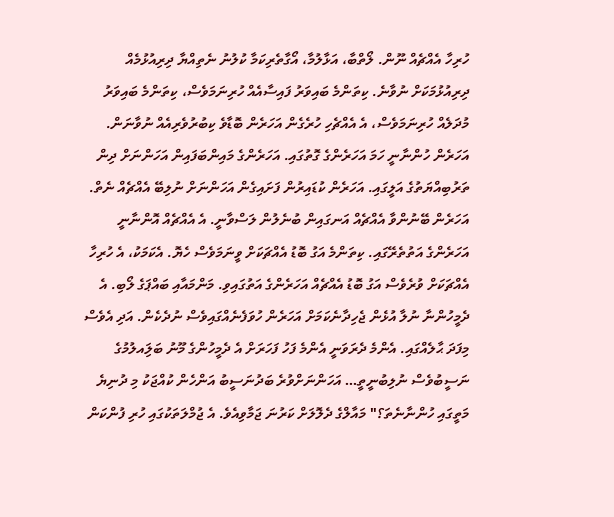ހުރިހާ އެއްޗެއް ނޫން. ލޯތްބާ، އަޅާލުމާ، އޯގާތެރިކަމާ ކުލުނު ނެތިއްޔާ ދިރިއުޅުމެއް ދިރިއުޅުމަކަށް ނުވާނެ. ކިތަންމެ ބައިވަރު ފައިސާއެއް ހުރިނަމަވެސް، ކިތަންމެ ބައިވަރު މުދަލެއް ހުރިނަމަވެސް، އެ އެއްޗެހި ހުރެގެން އަހަރެން ބޮޑާވެ ކިބުރުވެރިއެއް ނުވާނަން. އަހަރެން ހުންނާނީ ހަމަ އަހަރެންގެ ގޮތުގައި. އަހަރެންގެ މައިންބަފައިން އަހަންނަށް ދިން ތަރުބިއްޔަތުގެ އަލީގައި. އަހަރެން ކުޑައިރުން ފަށައިގެން އަހަންނަށް ނުލިބޭ އެއްޗެއް ނެތް. އަހަރެން ބޭނުންވާ އެއްޗެއް އަނގައިން ބުނެލުން ލަސްވާނީ. އެ އެއްޗެއް އޮންނާނީ އަހަރެންގެ އަތުތެރޭގައި. ކިތަންމެ އަގު ބޮޑު އެއްޗަކަށް ވީނަމަވެސް ހެޔޮ. އެކަމަކު، އެ ހުރިހާ އެއްޗަކަށް ވުރެވެސް އަގު ބޮޑު އެއްޗެއް އަހަރެންގެ އަތުގައިވި. މަންމައާއި ބައްޕަގެ ލޯބި. އެ ދެމީހުންނާ ނުލާ އުޅެން ޖެހިދާނެކަމަށް އަހަރެން ހުވަފެނެއްގައިވެސް ނުދެކެން. އަދި އެވެސް މިފަދަ ޙާލެއްގައި. އެންމެ ދެރަވަނީ އެންމެ ފަހު ފަހަރަށް އެ ދެމީހުންގެ މޫނު ބަލަިއލުމުގެ ނަސީބުވެސް ނުލިބުނީތީ… އަހަންނަށްވުރެ ބަދުނަސީބު އަންހެން ކުއްޖަކު މި ދުނިޔެ މަތީގައި ހުންނާނެތަ؟" މައާލްގެ ދެލޮލަށް ކަރުނަ ޖަމާވިއެވެ. އެ ޖުމްލަތަކުގައި ހުރި ފުންކަން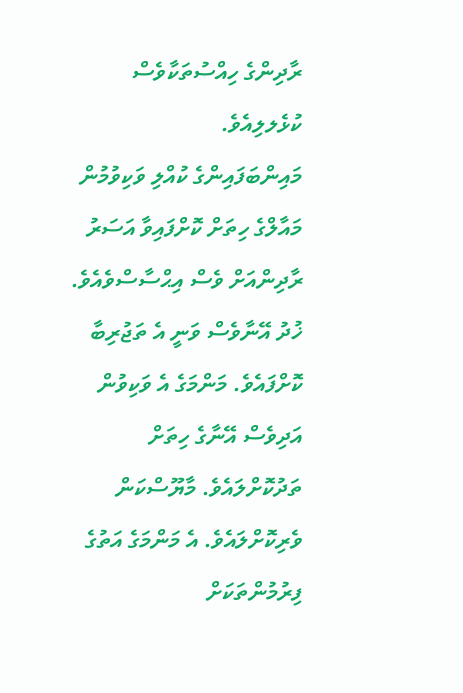ރާދިންގެ ހިއްސުތަކާވެސް ކުޅެލލިއެވެ.
މައިންބަފައިންގެ ކުއްލި ވަކިވުމުން މައާލްގެ ހިތަށް ކޮށްފައިވާ އަސަރު ރާދިންއަށް ވެސް އިޙްސާސްވެއެވެ. ޚުދު އޭނާވެސް ވަނީ އެ ތަޖުރިބާ ކޮށްފައެވެ. މަންމަގެ އެ ވަކިވުން އަދިވެސް އޭނާގެ ހިތަށް ތަދުކޮށްލައެވެ. މާޔޫސްކަން ވެރިކޮށްލައެވެ. އެ މަންމަގެ އަތުގެ ފިރުމުންތަކަށް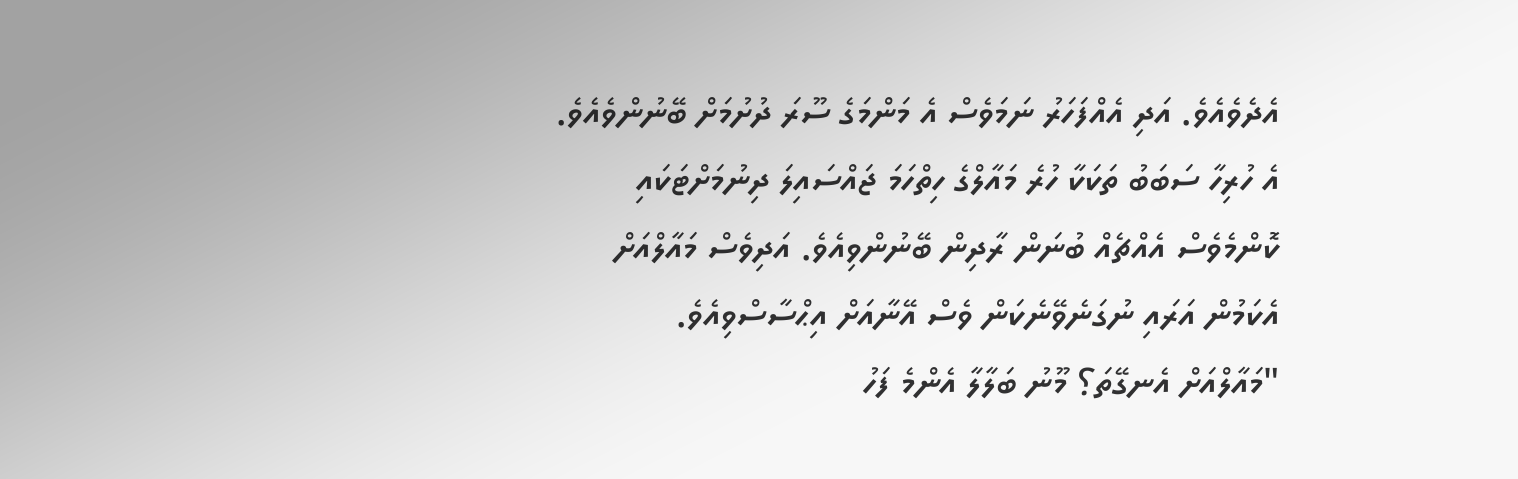އެދެވެއެވެ. އަދި އެއްފަހަރު ނަމަވެސް އެ މަންމަގެ ސޫރަ ދުށުމަށް ބޭނުންވެއެވެ. އެ ހުރިހާ ސަބަބު ތަކަކާ ހުރެ މައާލްގެ ހިތްހަމަ ޖައްސައިލަ ދިނުމަށްޓަކައި ކޮންމެވެސް އެއްޗެއް ބުނަން ރާދިން ބޭނުންވިއެވެ. އަދިވެސް މައާލްއަށް އެކަމުން އަރައި ނުގަނެވޭނެކަން ވެސް އޭނާއަށް އިޙްސާސްވިއެވެ.
"މައާލްއަށް އެނގޭތަ؟ މޫނު ބަލާލާ އެންމެ ފަހު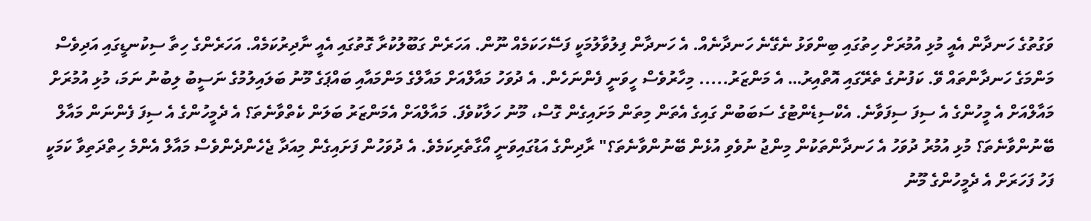ވަގުތުގެ ހަނދާން އެއީ މުޅި އުމުރަށް ހިތުގައި ބިންވަޅު ނެގޭނެ ހަނދާނެއް. އެ ހަނދާން ފިލުވާލުމަކީ ފަސޭހަކަމެއް ނޫން. އަހަރެން ގަބޫލުކުރާ ގޮތުގައި އެއީ ނާދިރުކަމެއް. އަހަރެންގެ ހިތާ ސިކުނޑީގައި އަދިވެސް މަންމަގެ ހަނދާންތައް ވޭ. ކަފުނުގެ ތެރޭގައި އޮތްއިރު… އެ މަންޒަރު..... މިހާރުވެސް ހީވަނީ ފެންނަހެން. އެ ދުވަހު މައާލްއަށް މައާލްގެ މަންމައާއި ބައްޕަގެ މޫނު ބަލައިލުމުގެ ނަސީބު ލިބުނު ނަމަ، މުޅި އުމުރަށް މައާލްއަށް އެ މީހުންގެ އެ ސިފަ ސިފަވާނެ. އެކްސިޑެންޓުގެ ސަބަބުން ގައިގެ އެތަން މިތަން މަށައިގެން ގޮސް، މޫނު ހަލާކުވެފަ. މައާލްއަށް އެމަންޒަރު ބަލަން ކެތްވާނެތަ؟ އެ ދެމީހުންގެ އެ ސިފަ ފެންނަން މައާލް ބޭނުންވާނެތަ؟ މުޅި އުމުރު ދުވަހު އެ ހަނދާންތަކުން މިންޖު ނުވެވި އުޅެން ބޭނުންވާނެތަ؟" ރާދިންގެ އަޑުގައިވަނީ އޯގާތެރިކަމެވެ. އެ ދުވަހުން ފަށައިގެން މިއަދާ ޖެހެންދެންވެސް މައާލް އެންމެ ހިތްދަތިވާ ކަމަކީ ފަހު ފަހަރަށް އެ ދެމީހުންގެ މޫނު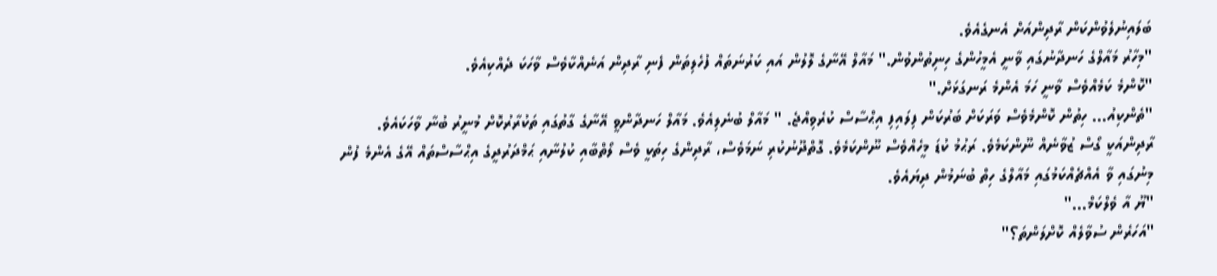ބަލައިނުލެވުންކަން ރާދިންއަށް އެނގެއެވެ.
"މިހާރު މައާލްގެ ހަނދާނުގައި ވާނީ އެމީހުންގެ ހިނިތުންވުން." މައާލް އޭނާގެ ލޮލުން އައި ކަރުނަތައް ފުހެލިތަން ފެނި ރާދިން އަނެއްކާވެސް ވާހަކަ ދެއްކިއެވެ.
"ކޮންމެ ކަމެއްވެސް ވާނީ ހަމަ އެންމެ ރަނގަޅަށް."
"ތެންކިއު… ހިތުން ކޮންމެވެސް ވަރަކަށް ބަރުކަން ފިލައިފި އިޙްސާސް ކުރެވިއްޖެ. " މައާލް ބުނެލިއެވެ. މައާލް ހަނދާންވީ އޭނާގެ ގާތުގައި ތަކުރާރުކޮށް މުނީރު ބުނާ ވާހަކައެވެ. ރާދިންއަކީ ގޯސް ޒުވާނެއް ނޫންކަމެވެ. ރަޙުމު ކުޑަ މީހެއްވެސް ނޫންކަމެވެ. ގޮތްދޫނުކުރި ނަމަވެސް، ރާދިންގެ ހިތަކީ ވެސް ލޯތްބާއި ކުލުނާއި ޙަމްދަރުދީގެ އިޙްސާސްތައް އޭގެ އެންމެ ފުން މިނުގައި ވާ އެއްޗެއްކަމުގައި މައާލްގެ ހިތް ބުނަމުން ދިޔައެވެ.
"ޔޫ އާ ވެލްކަމް…"
"އަހަރެން ސުވާލެއް ކޮށްލަންތަ؟"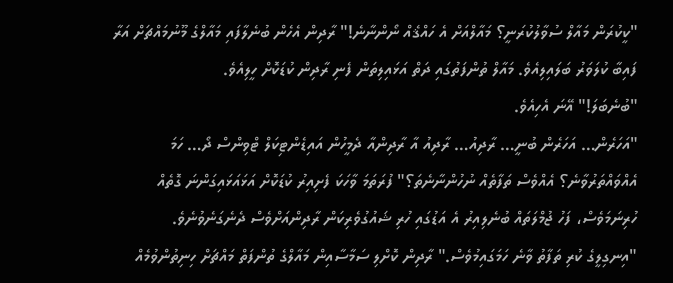"ކީކުރަން މައާލް ސުވާލުކުރަނީ؟ މައާލްއަށް އެ ހައްޤެއް ނޯންނާނެ!" ރާދިން އެހެން ބުނެލާފައި މައާލްގެ މޫނުމައްޗަށް އަރާ ފައިބާ ކުލަވަރު ބަލައިލިއެވެ. މައާލް ތުންފަތުގައި ދަތް އަޅައިލިތަން ފެނި ރާދިން ކުޑަކޮށް ހީލިއެވެ.
"ބުނެބަލަ!" އޭނަ އެހިއެވެ.
"އަހަރެން… އަހަރެން ބުނީ… ރާދިއު… ރާދިއު އާ ރާދިންއާ ދެމީހުން އައިޑެންޓިކަލް ޓްވިންސް ދޯ… ހަމަ އެއްވައްތަރުވާނެ؟ އެއްވެސް ތަފާތެއް ނުހުންނާނެތަ؟" ފުރަތަމަ ވާހަކަ ފެށިއިރު ކުޑަކޮށް އަޅައަޅައިގަންނަ ގޮތެއް ހުރިނަމަވެސް، ފަހު ޖުމްލަތައް ބުނެލިއިރު އެ އަޑުގައި ހުރި ޝައުގުވެރިކަން ރާދިންއަށްވެސް ދެނެގަނެވުނެވެ.
"އިނގިލީގެ ކުރި ތަފާތު ވާނެ ހަމަގައިމުވެސް." ރާދިން ކޮށްލި ސަމާސާއިން މައާލްގެ ތުންފަތް މައްޗަށް ހިނިތުންވުމެއް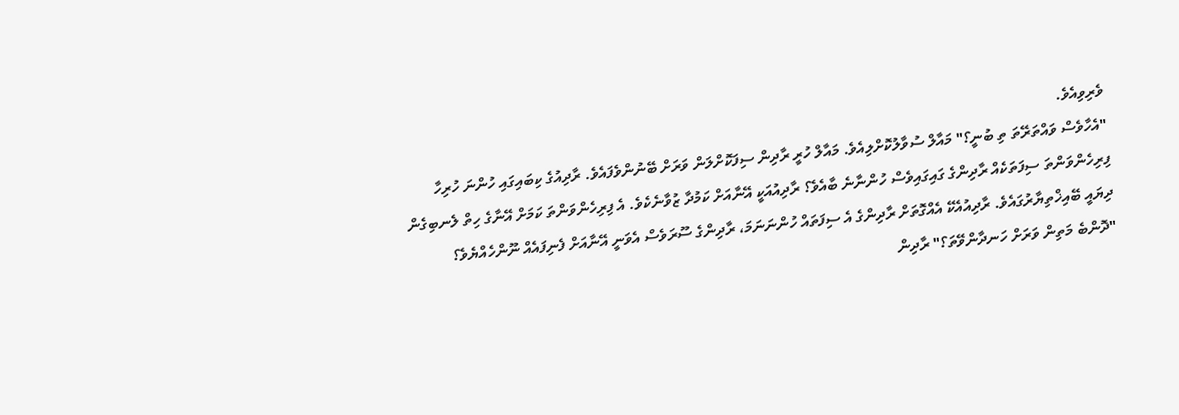ވެރިވިއެވެ.
"އެހާވެސް ވައްތަރޭތަ ތި ބުނީ؟" މައާލް ސުވާލުކޮށްލިއެވެ. މައާލް ހުރީ ރާދިން ސިފަކޮށްލަން ވަރަށް ބޭނުންވެފައެވެ. ރާދިއުގެ ކިބައިގައި ހުންނަ ހުރިހާ ފިރިހެންވަންތަ ސިފަތަކެއް ރާދިންގެ ގައިގައިވެސް ހުންނާނެ ބާއެވެ؟ ރާދިއުއަކީ އޭނާއަށް ކަމުދާ ޒުވާނެކެވެ. އެ ފިރިހެންވަންތަ ކަމަށް އޭނާގެ ހިތް ލެނބިގެން ދިޔައީ ބޭއިޚްތިޔާރުގައެވެ. ރާދިއުއެކޭ އެއްގޮތަށް ރާދިންގެ އެ ސިފަތައް ހުންނަނަމަ، ރާދިންގެ ސޫރަވެސް އެވަނީ އޭނާއަށް ފެނިފައެއް ނޫންހެއްޔެވެ؟
"ދޮންބެ މަތިން ވަރަށް ހަނދާންވޭތަ؟" ރާދިން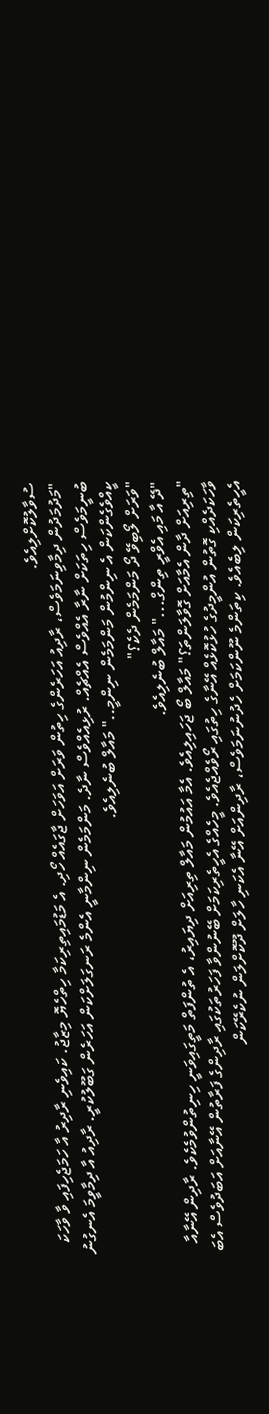ސުވާލުކޮށްލިއެވެ.
"މަދުމަދުން ދިމާވިނަމަވެސް، ރާދިއު އަހަރެންގެ ހިތުން ވަރަށް އަވަހަށް ޖާގައެއް ހޯދި. އެ މަޑުމައިތިރިކަމާ ހިތްހެޔޮ މިޒާޖު. ކައިވެނި ރާދިރު އާ ހަމަޖެހިފައި ވާ ވާހަކަ ބުނީމަވެސް ހިތަކަށް ނާރާ އެއްވެސް އެއްޗެއް. ރުޅިއެއްވެސް ނާދެ. މަންމަމެން ނިންމާނީ އެންމެ ރަނގަލަށްކަން އަހަރެން ގަބޫލުކުރީ. ރާދިއު އާ ދިމާވީމަ އެނގުނު ކީއްވެގެންކަން އެ ނިންމުން މަންމަމެން ނިންމީ.." މައާލް ބުނެލިއެވެ.
"ވަރަށް ލޯބިވޭ ދޯ މަންމަމެން ދެކެ؟"
"ދޭ އާ މައި އެވްރީ ތިންގް..." މައާލް ބުނެލިއެވެ.
"ތިރިއަށް ދާން އެމާއަށް ގޮވާލަންތަ؟" މައާލް ބޯ ޖަހައިލިއެވެ. އެމާ އައުމުން މައާލް ތިރިއަށް ދިޔައިރު، އެ ތުންފަތް މަތީގައިވަނީ ހިނިތުންވުމެކެވެ. ރާދިން އޭނާއާ ވާހަކަދެއްކި ގޮތުން އުންމީދުގެ ހުޅުކޮޅެއް އޭނާގެ ހިތުގައި ރޯވެއްޖެއެވެ. މީހެއްގެ އެހީތެރިކަމަށް ބޭނުންވާ ފަހަރުތަކުގައި ރާދިންގެ ފަރާތުން އޭނާއަށް އަބަދުވެސް އެބަ އެހީތެރިކަން ލިބެއެވެ. ކިތަންމެ ނޫންކަމަށް ހެދުނުނަމަވެސް، ރާދިންއަށް އޭނާ އެކަނި ހާލަށް ދޫކޮށްލަން ނުކެރޭކަން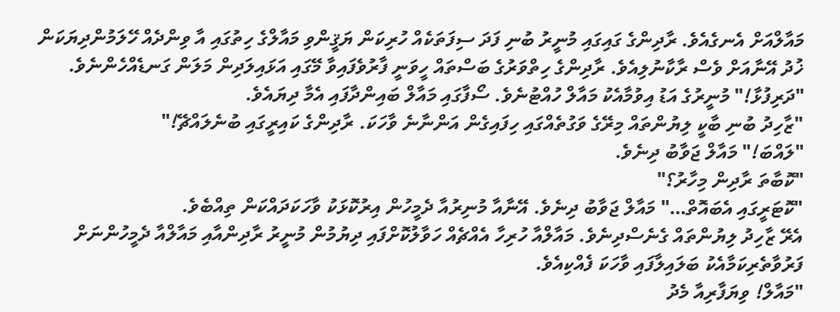މައާލްއަށް އެނގެއެވެ. ރާދިންގެ ގައިގައި މުނީރު ބުނި ފަދަ ސިފަތަކެއް ހުރިކަން ޔަޤީންވި މައާލްގެ ހިތުގައި އާ ވިންދެއް ހޭލަމުންދިޔަކަން ޚުދު އޭނާއަށް ވެސް ރާކާނުލިއެވެ. ރާދިންގެ ހިތްވަރުގެ ބަސްތައް ހީވަނީ ފާރުވެފައިވާ މޭގައި އަޅައިލަދިން މަލަން ގަނޑެއްހެންނެވެ.
"ދަރިފުޅާ!" މުނީރުގެ އަޑު އިވުމާއެކު މައާލް ހުއްޓުނެވެ. ސޯފާގައި މައާލް ބައިންދާފައި އެމާ ދިޔައެވެ.
"ޒާހިދު ބުނި ބާކީ ލިޔުންތައް މިރޭގެ ވަގުތެއްގައި ހިފައިގެން އަންނާނެ ވާހަކަ. ރާދިންގެ ކައިރީގައި ބުނެލައްޗޭ!"
"ލައްބަ!" މައާލް ޖަވާބު ދިނެވެ.
"ކޮބާތަ ރާދިން މިހާރު؟"
"ކޮޓަރީގައި އެބައޮތް…" މައާލް ޖަވާބު ދިނެވެ. އޭނާއާ މުނިރުއާ ދެމީހުން އިރުކޮޅަކު ވާހަކަދައްކަން ތިއްބެވެ.
އެރޭ ޒާހިދު ލިޔުންތައް ގެނެސްދިނެވެ. މައާލްއާ ހުރިހާ އެއްޗެއް ހަވާލުކޮށްފައި ދިޔުމުން މުނީރު ރާދިންއާއި މައާލްއާ ދެމީހުންނަށް ފަރުވާތެރިކަމާއެކު ބަލައިލާފައި ވާހަކަ ފެއްކިއެވެ.
"މައާލް! ވިޔަފާރިއާ މެދު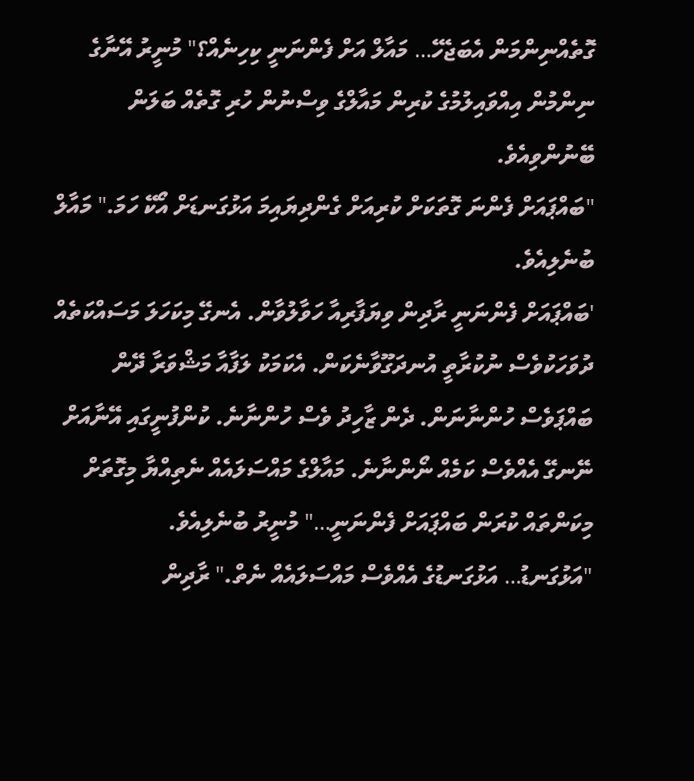ގޮތެއްނިންމަން އެބަޖެހޭ… މައާލް އަށް ފެންނަނީ ކިހިނެއް؟" މުނީރު އޭނާގެ ނިންމުން އިއްވައިލުމުގެ ކުރިން މައާލްގެ ވިސްނުން ހުރި ގޮތެއް ބަލަން ބޭނުންވިއެވެ.
"ބައްޕައަށް ފެންނަ ގޮތަކަށް ކުރިއަށް ގެންދިޔައިމަ އަޅުގަނޑަށް އޯކޭ ހަމަ." މައާލް ބުނެލިއެވެ.
'ބައްޕައަށް ފެންނަނީ ރާދިން ވިޔަފާރިއާ ހަވާލުވާން. އެނގޭ މިކަހަލަ މަސައްކަތެއް ދުވަހަކުވެސް ނުކުރާތީ އުނދަގޫވާނެކަން. އެކަމަކު ލަފާއާ މަޝްވަރާ ދޭން ބައްޕަވެސް ހުންނާނަން. ދެން ޒާހިދު ވެސް ހުންނާނެ. ކުންފުނީގައި އޭނާއަށް ނޭނގޭ އެއްވެސް ކަމެއް ނޯންނާނެ. މައާލްގެ މައްސަލައެއް ނެތިއްޔާ މިގޮތަށް މިކަންތައް ކުރަން ބައްޕައަށް ފެންނަނީ…" މުނީރު ބުނެލިއެވެ.
"އަޅުގަނޑު… އަޅުގަނޑުގެ އެއްވެސް މައްސަލައެއް ނެތް." ރާދިން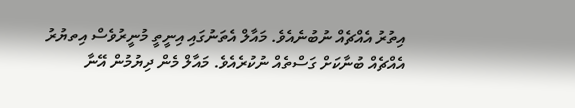އިތުރު އެއްޗެއް ނުބުނެއެވެ. މައާލް އެތަނުގައި އިނީތީ މުނީރުވެސް އިތޔުރު އެއްޗެއް ބުނާކަށް ގަސްތެއް ނުކުރެއެވެ. މައާލް މެން ދިޔުމުން އޭނާ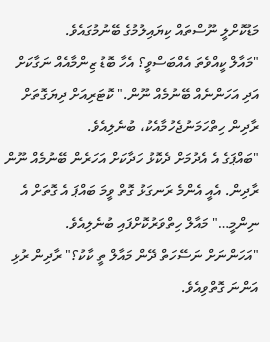މަޑުކޮށްލީ ނޫސްތައް ކިޔައިލުމުގެ ބޭނުމުގައެވެ.
"މައާލް ކީއްވެތަ އެއްބަސްވީ؟ އެހާ ބޮޑު ޒިންމާއެއް ނަގާކަށް އަދި އަހަންނެއް ބޭނުމެއް ނޫން." ކޮޓަރިއަށް ދިޔަގޮތަށް ރާދިން ހިތްހަމަނުޖެހުމާއެކު، ބުނެލިއެވެ.
"ބައްޕަގެ އެ އެދުމަށް ދެކޮޅު ހަދާކަށް އަހަރެން ބޭނުމެއް ނޫން ރާދިން. އެއީ އެންމެ ރަނގަޅު ގޮތް ވީމަ ބައްޕަ އެ ގޮތަށް އެ ނިންމީ…" މައާލް ހިތްވަރުކޮށްފައި ބުނެލިއެވެ.
"އަހަންނަށް ނަސޭހަތް ދޭން މައާލް ތީ ކާކު؟" ރާދިން ރުޅި އަންނަ ގޮތްވިއެވެ.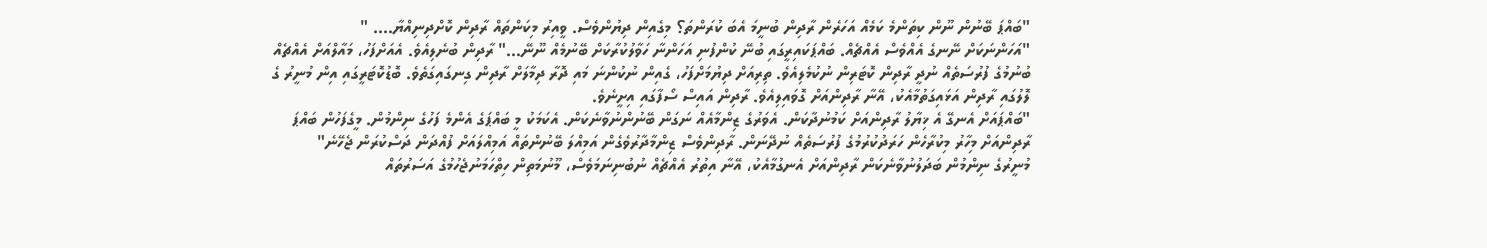"ބައްޕަ ބޭނުން ނޫން ކިތަންމެ ކަމެއް އަހަރެން ރާދިން ބުނީމަ އެބަ ކުރަންތަ؟ މިގެއިން ދިޔުންވެސް. ވީއިރު މިކަންތައް ރާދިން ކޮށްދިނިއްޔާ…. "
"އަހަންނަކަށް ނޭނގެ އެއްވެސް އެއްޗެއް. ބައްޕަކައިރީގައި ބުނޭ ކުންފުނި އަހަންނާ ހަވާލުކުރާކަށް ބޭނުމެއް ނޫނޭ…" ރާދިން ބުނެލިއެވެ. އެއަށްފަހު، މައާލްއަށް އެއްޗެއް ބުނުމުގެ ފުރުސަތެއް ނުދީ ރާދިން ކޮޓަރިން ނުކުމެލިއެވެ. ތިރިއަށް ދިޔުމަށްފަހު، ގެއިން ނުކުންނަ މައި ދޮރާ ދިމާލަށް ރާދިން ގިނގައިގަތެވެ. ބޮޑުކޮޓަރީގައި އިން މުނީރު ގެ ލޮލުގައި ރާދިން އަޅައިގަތުމާއެކު، އޭނާ ރާދިންއަށް ގޮވައިލިއެވެ. ރާދިން އައިސް ސޯފާގައި އިށީނެވެ.
"ބައްޕައަށް އެނގޭ އެ ޚިޔާލު ރާދިންއަށް ކަމުނުދާކަން. އެވަރުގެ ޒިންމާއެއް ނަގަން ބޭނުންނުވާނެކަން. އެކަމަކު މީ ބައްޕަގެ އެންމެ ފަހުގެ ނިންމުން. މީގެފަހުން ބައްޕަ ރާދިންއަށް މިހާރު މިކުރާހެން ހަރަދުކުރުމުގެ ފުރުސަތެއް ނުދޭނަން. ރާދިންވެސް ޒިންމާދާރުވެގެން އަމިއްލަ ބޭނުންތައް އަމިއްލައަށް ފުއްދަން ދަސްކުރަން ޖެހޭނެ"
މުނީރުގެ ނިންމުން ބަދަލުނުވާނެކަން ރާދިންއަށް އެނގުމާއެކު، އޭނާ އިތުރު އެއްޗެއް ނުބުނިނަމަވެސް، މޫނުމަތިން ހިތްހަމަނުޖެހުމުގެ އަސަރުތައް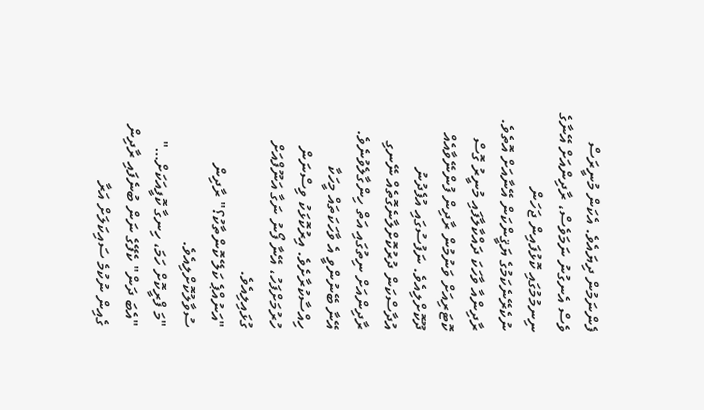ފެންނަމުން ދިޔައެވެ. އެކަން މުނީރަސް ވެސް އެނގުނު ނަމަވެސް، ރާދިންއަށް އޭނާގެ ނިނމުމުގައި ކޮޅުފައިން ޖަހަން ނުކެރޭނެކަމުގެ ޔަޤީންކަން އޭނާއަށް އޮތެވެ.
ރާދިންއާ ވާހަކަ ދައްކާލާފައި މުނީރު ގޮސް ކޮޓަރިއަށް ވަނުމުން ރާދިން ފުންނޭވާއެއް ދޫކޮށްލިއެވެ. ނަފުސުގައި އުފެދުނު އުދާސްކަން ދުރުކޮށްލާނެގޮތެއް ނޭނގި ރާދިންއަށް ނިތުގައި އަތް ހިންގާލެވުނެވެ. އޭނާ ބޭނުންވީ އެ ވާހަކަތައް މީހަކާ ހިއްސާކުރާށެވެ. އިރުކޮޅަކު ވިސްނަން ހުރުމަށްފަހު، އޭނާ ފޯނު ނަގާ އަނޫފްއަށް ގުޅައިލިއެވެ.
"އަނުއްޕެ ކަލޭ ކޮންތާކު؟" ރާދިން ސުވާލުކޮށްލިއެވެ.
"މަ ފްރީކޮށް ހަމަ، ހިނގާ ކޮފީއަކަށް…"
"އެބަ ދަން" ކެފޭގެ ނަން ބުނެފައި ރާދިން ގެއިން ނުކުމެ ސައިކަލަށް އަރާ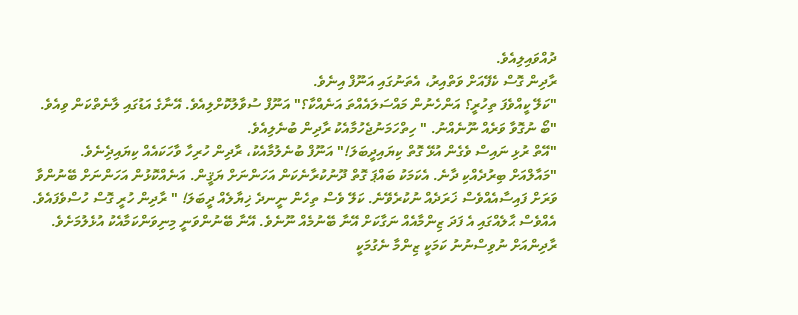ދުއްވައިލިއެވެ.
ރާދިން ގޮސް ކެފޭއަށް ވަތްއިރު، އެތަނުގައި އަނޫފް އިނެވެ.
"ކަލޭ ކީއްވެފަ ތިހުރީ؟ އަންހެނުން މައްސަލައެއްތަ އަނެއްކާ؟" އަނޫފް ސުވާލުކޮށްލިއެވެ. އޭނާގެ އަޑުގައި ލާނެތްކަން ވިއެވެ.
"ބޯ ނުގޮވާ ވަރެއް ނޫނެއްނު. " ހިތްހަމަނުޖެހުމާއެކު ރާދިން ބުނެލިއެވެ.
"އޭތް ރުޅި ނައިސް ވެގެން އުޅޭ ގޮތް ކިޔައިދީބަލަ!" އަނޫފް ބުނެލުމާއެކު، ރާދިން ހުރިހާ ވާހަކައެއް ކިޔައިދިެނެވެ.
"މައާލްއަށް ބިރުދެއްކި ދާނެ. އެކަމަކު ބައްޕަ ގޮތް ދޫނުކުރާނެކަން އަހަންނަށް ޔަޤީން. އަނެއްކޮޅުން އަހަންނަށް ބޭނުންވާ ވަރަށް ފައިސާއެއްވެސް ޚަރަދެއް ނުކުރެވޭނެ. ކަލޭ ވެސް ތިހެން ނީނދެ ޚިޔާލެއް ދީބަލަ! " ރާދިން ހުރީ ގޮސް ހުސްވެފައެވެ. އެއްވެސް ޙާލެއްގައި އެ ފަދަ ޒިންމާއެއް ނަގާކަށް އޭނާ ބޭނުމެއް ނޫނެވެ. އޭނާ ބޭނުންވަނީ މިނިވަންކަމާއެކު އުޅެލުމަށެވެ. ރާދިންއަށް ނުވިސްނުނު ކަމަކީ ޒިންމާ ނެގުމަކީ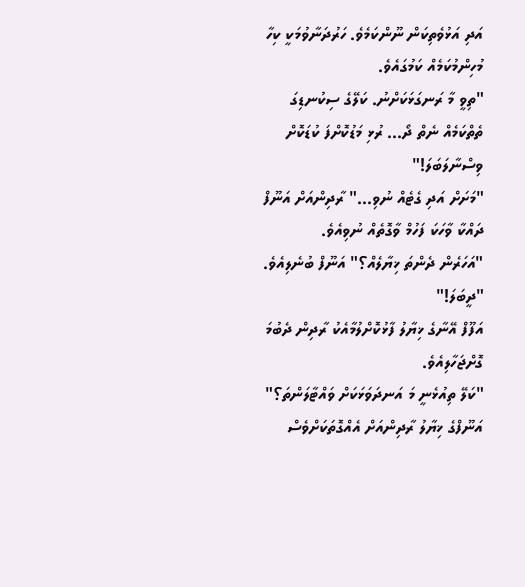އަދި އަޅުވެތިކަން ނޫންކަމެވެ. ހަރުދަނާވުމަކީ ކިހާ މުހިންމުކަމެއް ކަމުގައެވެ.
"ތިވީ މާ ރަނގަޅަކަށްނު. ކަލޭގެ ސިކުނޑިގަ ތެތްކަމެއް ނެތް ދޯ… ރުޅި މަޑުކޮށްފަ ކުޑަކޮށް ވިސްނާލަބަލަ!"
"މަށަށް އަދި ގެޓެއް ނުވި…" ރާދިންއަށް އަނޫފް ދައްކާ ވާހަކަ ފަހުމް ވާގޮތެއް ނުވިއެވެ.
"އަހަރެން ދެންތަ ޚިޔާލެއް؟" އަނޫފް ބުނެލިއެވެ.
"ދީބަލަ!"
އަފޫފް އޭނާގެ ޚިޔާލު ފާޅުކޮށްލުމާއެކު ރާދިން ދެބުމަ ގޮށްޖަހާލިއެވެ.
"ކަލޭ ތިއުޅެނީ މަ އަނދަވަޅަކަށް ވައްޓާލަންތަ؟" އަނޫފްގެ ޚިޔާލު ރާދިންއަށް އެއްގޮތަކަށްވެސް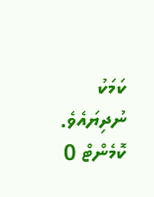ކަމަކު ނުދިޔައެވެ.
ކޮމެންޓް 0